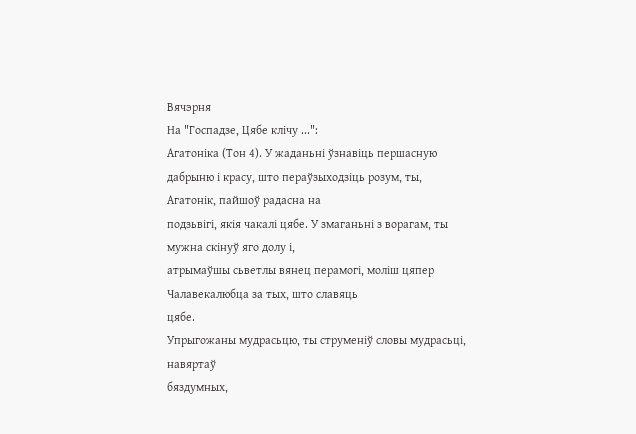Вячэрня
На "Госпадзе, Цябе клічу ...":
Агатоніка (Тон 4). У жаданьні ўзнавіць першасную
дабрыню і красу, што пераўзыходзіць розум, ты, Агатонік, пайшоў радасна на
подзьвігі, якія чакалі цябе. У змаганьні з ворагам, ты мужна скінуў яго долу і,
атрымаўшы сьветлы вянец перамогі, моліш цяпер Чалавекалюбца за тых, што славяць
цябе.
Упрыгожаны мудрасьцю, ты струменіў словы мудрасьці, навяртаў
бяздумных,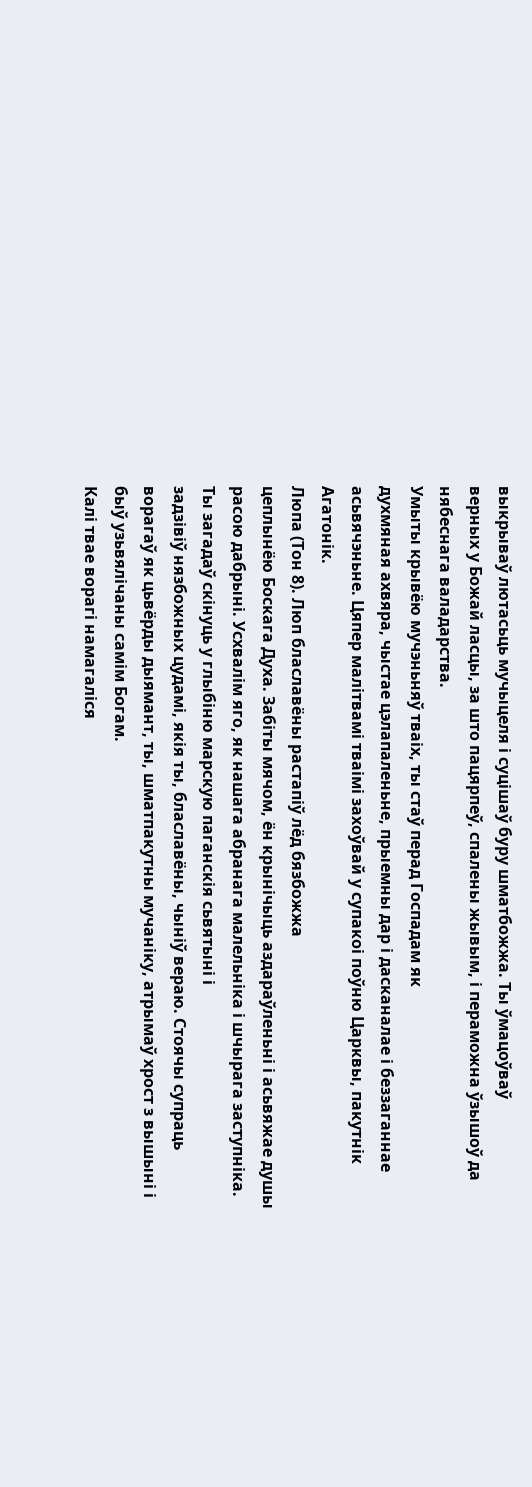выкрываў лютасьць мучыцеля і суцішаў буру шматбожжа. Ты ўмацоўваў
верных у Божай ласцы, за што пацярпеў, спалены жывым, і пераможна ўзышоў да
нябеснага валадарства.
Умыты крывёю мучэньняў тваіх, ты стаў перад Госпадам як
духмяная ахвяра, чыстае цэлапаленьне, прыемны дар і дасканалае і беззаганнае
асьвячэньне. Цяпер малітвамі тваімі захоўвай у супакоі поўню Царквы, пакутнік
Агатонік.
Люпа (Тон 8). Люп блаславёны растапіў лёд бязбожжа
цеплынёю Боскага Духа. Забіты мячом, ён крынічыць аздараўленьні і асьвяжае душы
расою дабрыні. Усхвалім яго, як нашага абранага малельніка і шчырага заступніка.
Ты загадаў скінуць у глыбіню марскую паганскія сьвятыні і
задзівіў нязбожных цудамі, якія ты, блаславёны, чыніў вераю. Стоячы супраць
ворагаў як цьвёрды дыямант, ты, шматпакутны мучаніку, атрымаў хрост з вышыні і
быў узьвялічаны самім Богам.
Калі твае ворагі намагаліся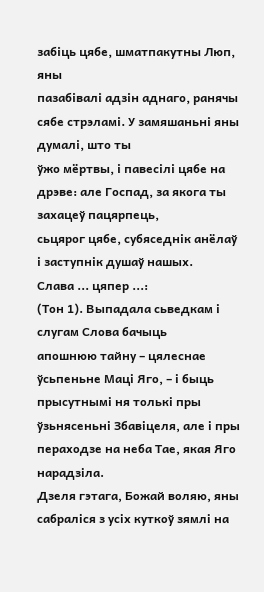забіць цябе, шматпакутны Люп, яны
пазабівалі адзін аднаго, ранячы сябе стрэламі. У замяшаньні яны думалі, што ты
ўжо мёртвы, і павесілі цябе на дрэве: але Госпад, за якога ты захацеў пацярпець,
сьцярог цябе, субяседнік анёлаў і заступнік душаў нашых.
Слава ... цяпер ...:
(Тон 1). Выпадала сьведкам і слугам Слова бачыць
апошнюю тайну – цялеснае ўсьпеньне Маці Яго, – і быць прысутнымі ня толькі пры
ўзьнясеньні Збавіцеля, але і пры пераходзе на неба Тае, якая Яго нарадзіла.
Дзеля гэтага, Божай воляю, яны сабраліся з усіх куткоў зямлі на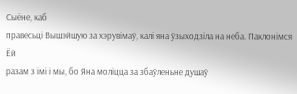Сыёне, каб
правесьці Вышэйшую за хэрувімаў, калі яна ўзыходзіла на неба. Паклонімся Ёй
разам з імі і мы, бо Яна моліцца за збаўленьне душаў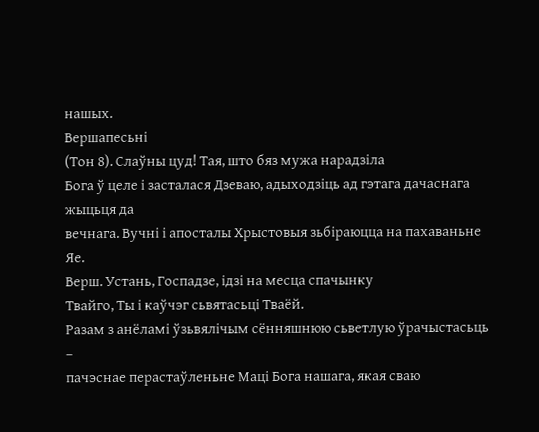нашых.
Вершапесьні
(Тон 8). Слаўны цуд! Тая, што бяз мужа нарадзіла
Бога ў целе і засталася Дзеваю, адыходзіць ад гэтага дачаснага жыцьця да
вечнага. Вучні і апосталы Хрыстовыя зьбіраюцца на пахаваньне Яе.
Верш. Устань, Госпадзе, ідзі на месца спачынку
Твайго, Ты і каўчэг сьвятасьці Тваёй.
Разам з анёламі ўзьвялічым сённяшнюю сьветлую ўрачыстасьць –
пачэснае перастаўленьне Маці Бога нашага, якая сваю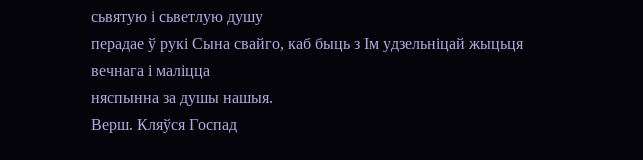сьвятую і сьветлую душу
перадае ў рукі Сына свайго, каб быць з Ім удзельніцай жыцьця вечнага і маліцца
няспынна за душы нашыя.
Верш. Кляўся Госпад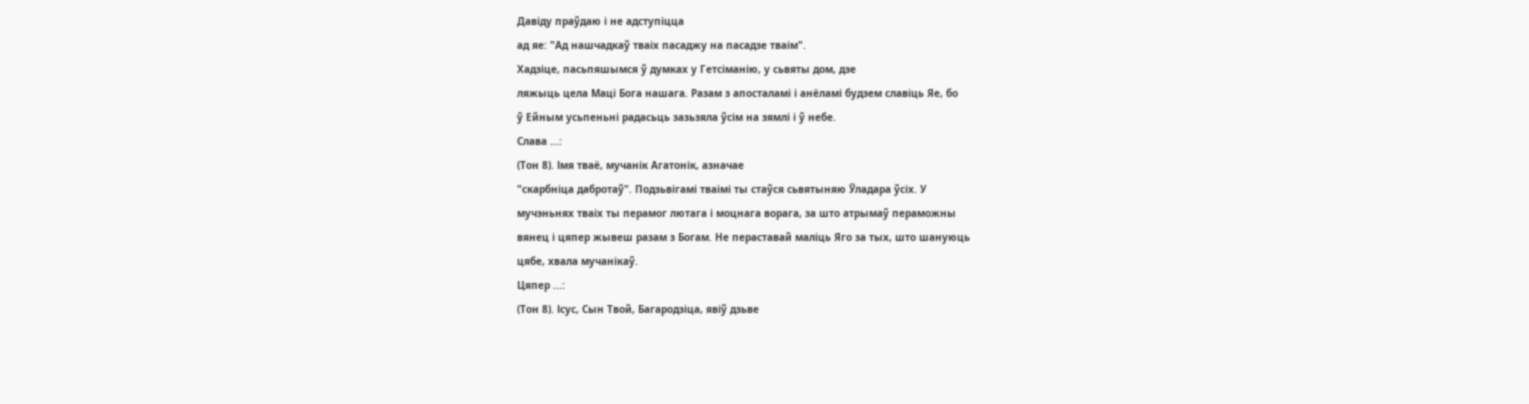Давіду праўдаю і не адступіцца
ад яе: "Ад нашчадкаў тваіх пасаджу на пасадзе тваім".
Хадзіце, пасьпяшымся ў думках у Гетсіманію, у сьвяты дом, дзе
ляжыць цела Маці Бога нашага. Разам з апосталамі і анёламі будзем славіць Яе, бо
ў Ейным усьпеньні радасьць зазьзяла ўсім на зямлі і ў небе.
Слава ...:
(Тон 8). Імя тваё, мучанік Агатонік, азначае
"скарбніца дабротаў". Подзьвігамі тваімі ты стаўся сьвятыняю Ўладара ўсіх. У
мучэньнях тваіх ты перамог лютага і моцнага ворага, за што атрымаў пераможны
вянец і цяпер жывеш разам з Богам. Не пераставай маліць Яго за тых, што шануюць
цябе, хвала мучанікаў.
Цяпер ...:
(Тон 8). Ісус, Сын Твой, Багародзіца, явіў дзьве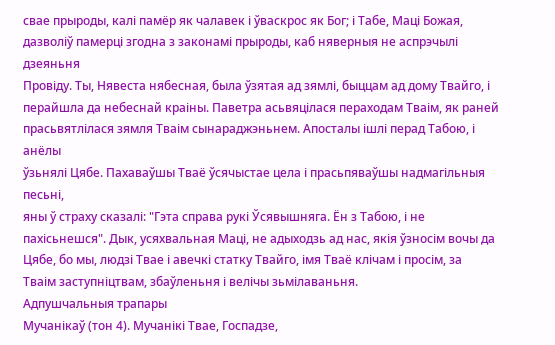свае прыроды, калі памёр як чалавек і ўваскрос як Бог; і Табе, Маці Божая,
дазволіў памерці згодна з законамі прыроды, каб няверныя не аспрэчылі дзеяньня
Провіду. Ты, Нявеста нябесная, была ўзятая ад зямлі, быццам ад дому Твайго, і
перайшла да небеснай краіны. Паветра асьвяцілася пераходам Тваім, як раней
прасьвятлілася зямля Тваім сынараджэньнем. Апосталы ішлі перад Табою, і анёлы
ўзьнялі Цябе. Пахаваўшы Тваё ўсячыстае цела і прасьпяваўшы надмагільныя песьні,
яны ў страху сказалі: "Гэта справа рукі Ўсявышняга. Ён з Табою, і не
пахісьнешся". Дык, усяхвальная Маці, не адыходзь ад нас, якія ўзносім вочы да
Цябе, бо мы, людзі Твае і авечкі статку Твайго, імя Тваё клічам і просім, за
Тваім заступніцтвам, збаўленьня і велічы зьмілаваньня.
Адпушчальныя трапары
Мучанікаў (тон 4). Мучанікі Твае, Госпадзе,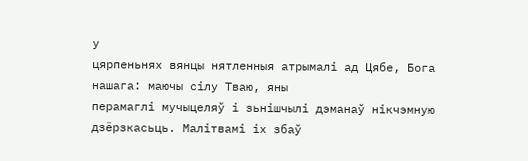у
цярпеньнях вянцы нятленныя атрымалі ад Цябе, Бога нашага: маючы сілу Тваю, яны
перамаглі мучыцеляў і зьнішчылі дэманаў нікчэмную дзёрзкасьць. Малітвамі іх збаў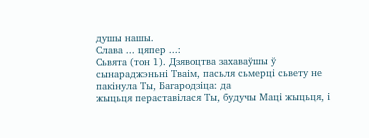душы нашы.
Слава ... цяпер ...:
Сьвята (тон 1). Дзявоцтва захаваўшы ў
сынараджэньні Тваім, пасьля сьмерці сьвету не пакінула Ты, Багародзіца: да
жыцьця пераставілася Ты, будучы Маці жыцьця, і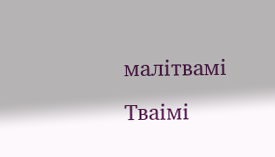малітвамі Тваімі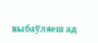выбаўляеш ад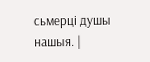сьмерці душы нашыя. |